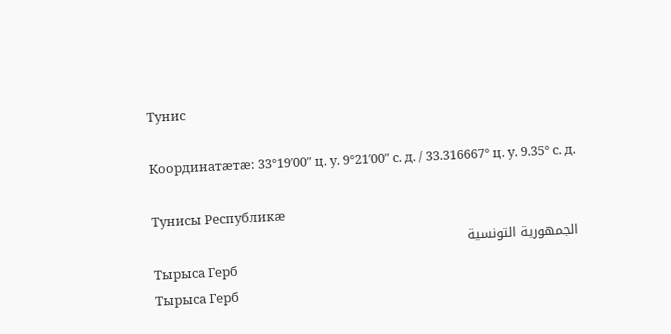Тунис

Координатæтæ: 33°19′00″ ц. у. 9°21′00″ с. д. / 33.316667° ц. у. 9.35° с. д.

Тунисы Республикæ
الجمهورية التونسية
Тырыса Герб
Тырыса Герб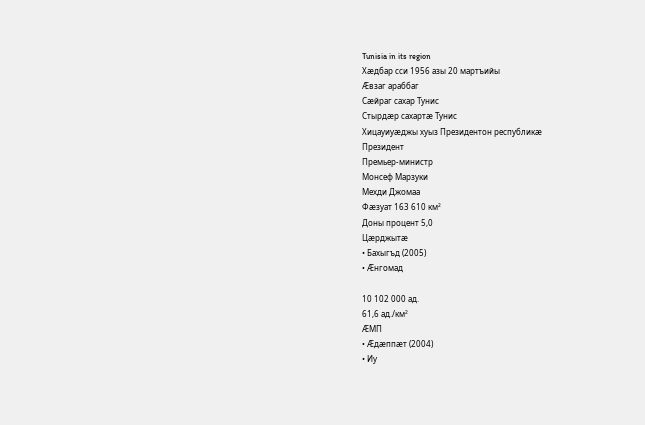Tunisia in its region
Хæдбар сси 1956 азы 20 мартъийы
Æвзаг араббаг
Сæйраг сахар Тунис
Стырдæр сахартæ Тунис
Хицауиуæджы хуыз Президентон республикæ
Президент
Премьер-министр
Монсеф Марзуки
Мехди Джомаа
Фæзуат 163 610 км²
Доны процент 5,0
Цæрджытæ
• Бахыгъд (2005)
• Æнгомад

10 102 000 ад.
61,6 ад./км²
ÆМП
• Æдæппæт (2004)
• Иу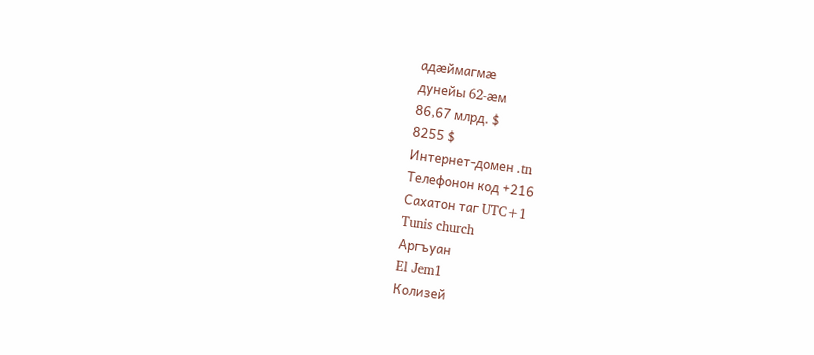адæймагмæ
дунейы 62-æм
86,67 млрд. $
8255 $
Интернет-домен .tn
Телефонон код +216
Сахатон таг UTC+1
Tunis church
Аргъуан
El Jem1
Колизей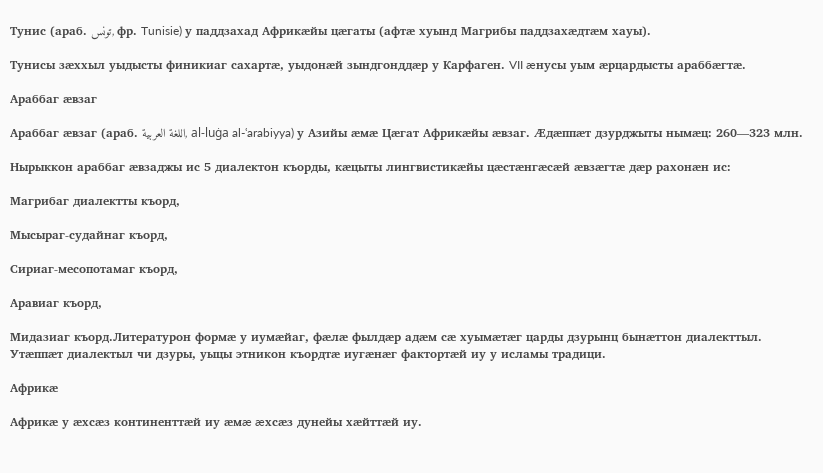Тунис (араб. تونس, фр. Tunisie) у паддзахад Африкæйы цæгаты (афтæ хуынд Магрибы паддзахæдтæм хауы).

Тунисы зæххыл уыдысты финикиаг сахартæ, уыдонæй зындгонддæр у Карфаген. VII æнусы уым æрцардысты араббæгтæ.

Араббаг æвзаг

Араббаг æвзаг (араб. اللغة العربية, al-luġa al-ʿarabiyya) у Азийы æмæ Цæгат Африкæйы æвзаг. Æдæппæт дзурджыты нымæц: 260—323 млн.

Нырыккон араббаг æвзаджы ис 5 диалектон къорды, кæцыты лингвистикæйы цæстæнгæсæй æвзæгтæ дæр рахонæн ис:

Магрибаг диалектты къорд,

Мысыраг-судайнаг къорд,

Сириаг-месопотамаг къорд,

Аравиаг къорд,

Мидазиаг къорд.Литературон формæ у иумæйаг, фæлæ фылдæр адæм сæ хуымæтæг царды дзурынц бынæттон диалекттыл. Утæппæт диалектыл чи дзуры, уыцы этникон къордтæ иугæнæг фактортæй иу у исламы традици.

Африкæ

Африкæ у æхсæз континенттæй иу æмæ æхсæз дунейы хæйттæй иу.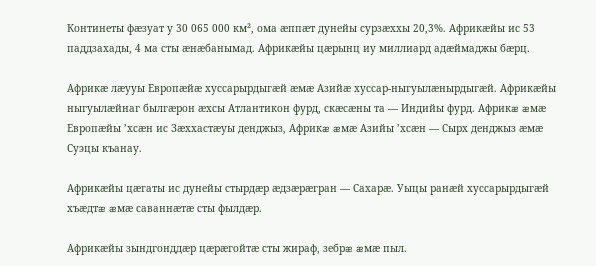Континеты фæзуат у 30 065 000 км², ома æппæт дунейы сурзæххы 20,3%. Африкæйы ис 53 паддзахады, 4 ма сты æнæбанымад. Африкæйы цæрынц иу миллиард адæймаджы бæрц.

Африкæ лæууы Европæйæ хуссарырдыгæй æмæ Азийæ хуссар-ныгуылæнырдыгæй. Африкæйы ныгуылæйнаг былгæрон æхсы Атлантикон фурд, скæсæны та — Индийы фурд. Африкæ æмæ Европæйы ’хсæн ис Зæххастæуы денджыз, Африкæ æмæ Азийы ’хсæн — Сырх денджыз æмæ Суэцы къанау.

Африкæйы цæгаты ис дунейы стырдæр æдзæрæгран — Сахарæ. Уыцы ранæй хуссарырдыгæй хъæдтæ æмæ саваннæтæ сты фылдæр.

Африкæйы зындгонддæр цæрæгойтæ сты жираф, зебрæ æмæ пыл.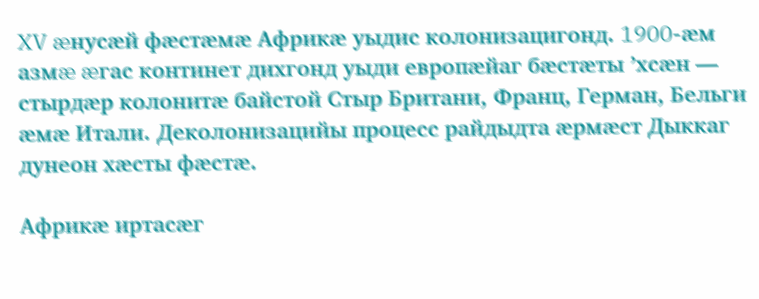XV æнусæй фæстæмæ Африкæ уыдис колонизацигонд. 1900-æм азмæ æгас континет дихгонд уыди европæйаг бæстæты ’хсæн — стырдæр колонитæ байстой Стыр Британи, Франц, Герман, Бельги æмæ Итали. Деколонизацийы процесс райдыдта æрмæст Дыккаг дунеон хæсты фæстæ.

Африкæ иртасæг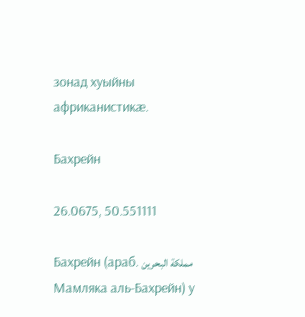зонад хуыйны африканистикæ.

Бахрейн

26.0675, 50.551111

Бахрейн (араб. مملكة البحرين Мамляка аль-Бахрейн) у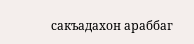сакъадахон араббаг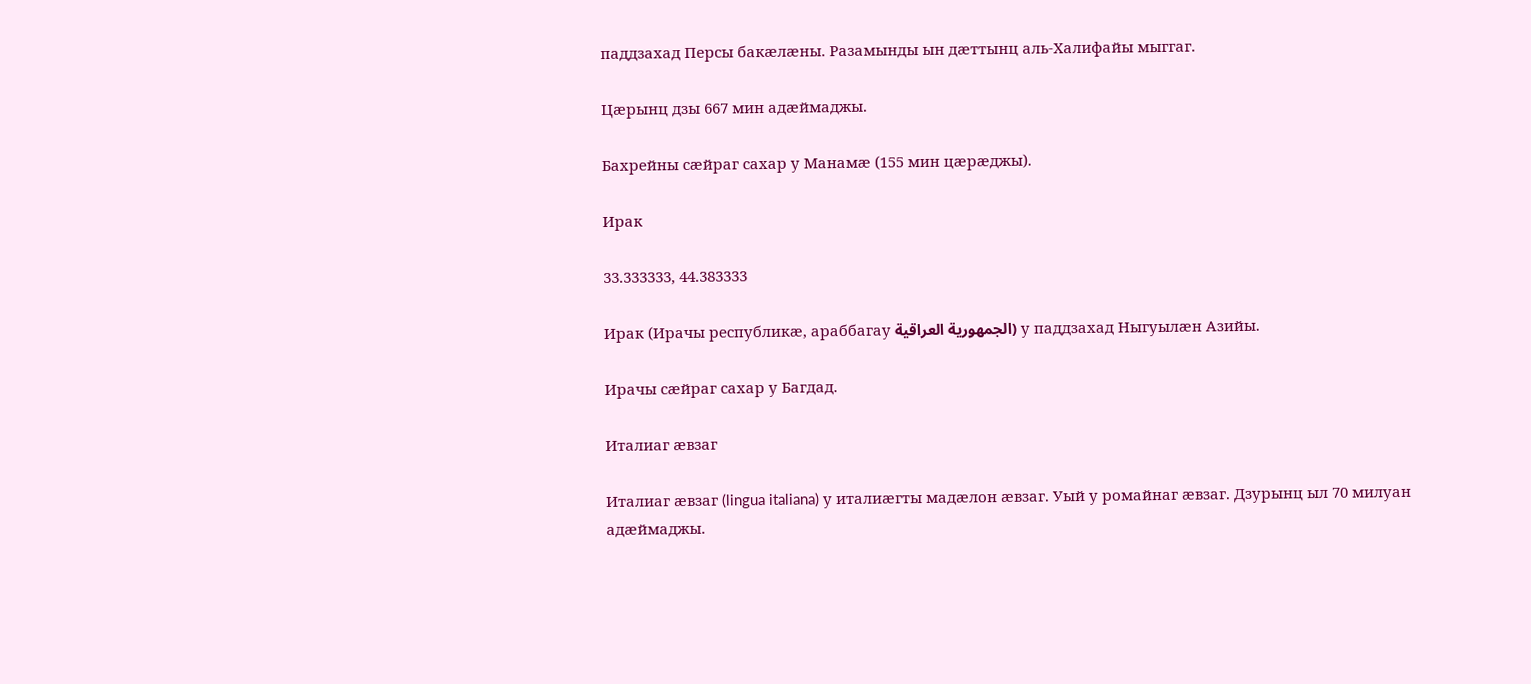паддзахад Персы бакæлæны. Разамынды ын дæттынц аль-Халифайы мыггаг.

Цæрынц дзы 667 мин адæймаджы.

Бахрейны сæйраг сахар у Манамæ (155 мин цæрæджы).

Ирак

33.333333, 44.383333

Ирак (Ирачы республикæ, араббагау الجمهورية العراقية) у паддзахад Ныгуылæн Азийы.

Ирачы сæйраг сахар у Багдад.

Италиаг æвзаг

Италиаг æвзаг (lingua italiana) у италиæгты мадæлон æвзаг. Уый у ромайнаг æвзаг. Дзурынц ыл 70 милуан адæймаджы.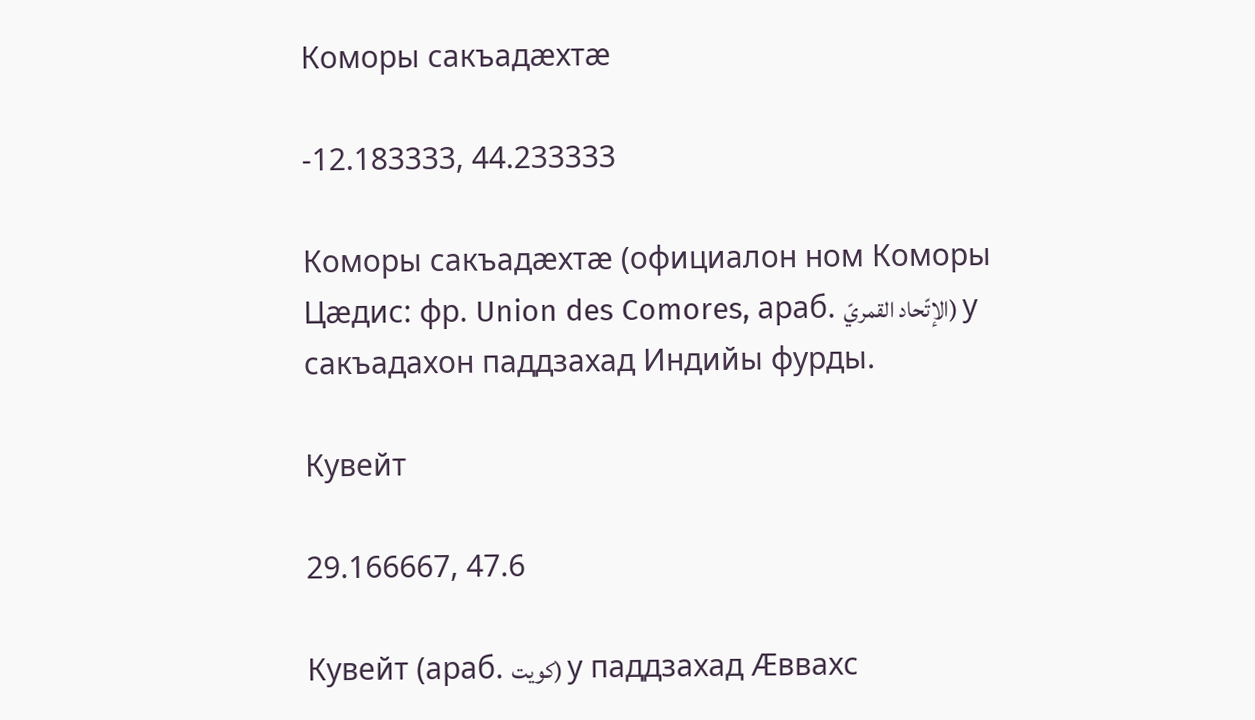Коморы сакъадæхтæ

-12.183333, 44.233333

Коморы сакъадæхтæ (официалон ном Коморы Цæдис: фр. Union des Comores, араб. الإتّحاد القمريّ) у сакъадахон паддзахад Индийы фурды.

Кувейт

29.166667, 47.6

Кувейт (араб. كويت) у паддзахад Æввахс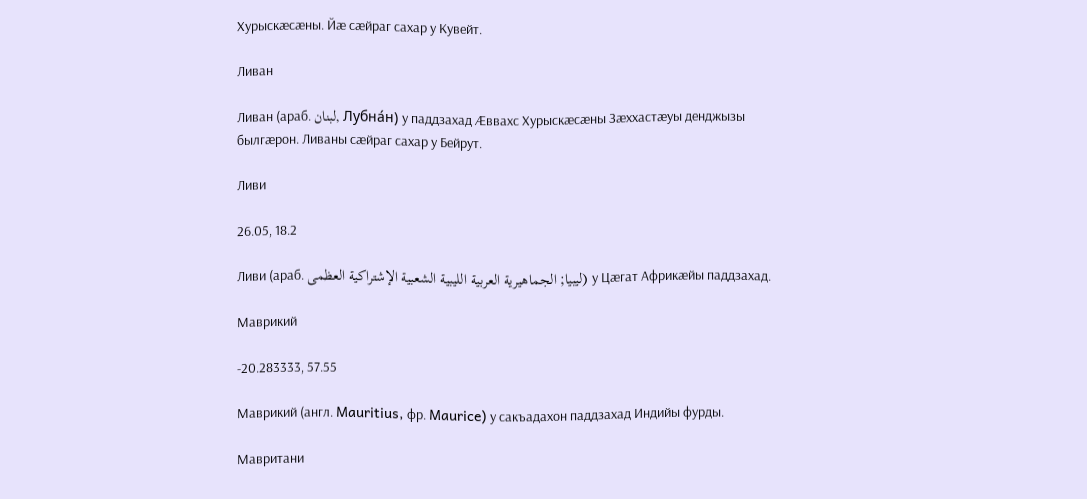Хурыскæсæны. Йæ сæйраг сахар у Кувейт.

Ливан

Ливан (араб. لبنان, Лубна́н) у паддзахад Æввахс Хурыскæсæны Зæххастæуы денджызы былгæрон. Ливаны сæйраг сахар у Бейрут.

Ливи

26.05, 18.2

Ливи (араб. ليبيا; الجماهيرية العربية الليبية الشعبية الإشتراكية العظمى) у Цæгат Африкæйы паддзахад.

Маврикий

-20.283333, 57.55

Маврикий (англ. Mauritius, фр. Maurice) у сакъадахон паддзахад Индийы фурды.

Мавритани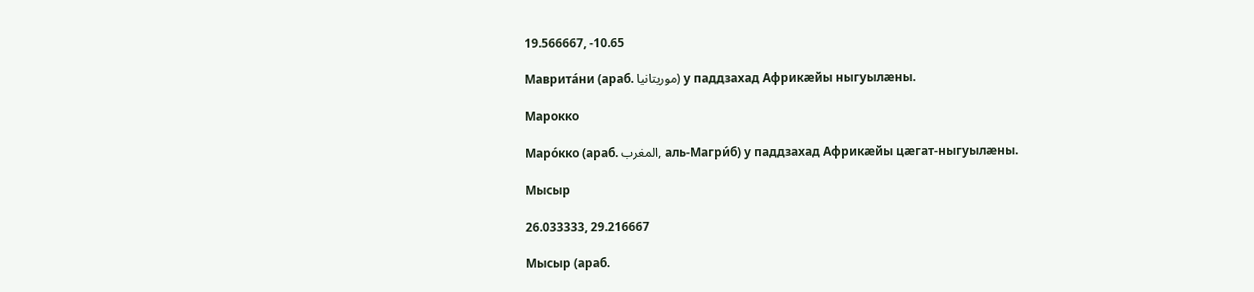19.566667, -10.65

Маврита́ни (араб. موريتانيا) у паддзахад Африкæйы ныгуылæны.

Марокко

Маро́кко (араб. المغرب, аль-Магри́б) у паддзахад Африкæйы цæгат-ныгуылæны.

Мысыр

26.033333, 29.216667

Мысыр (араб.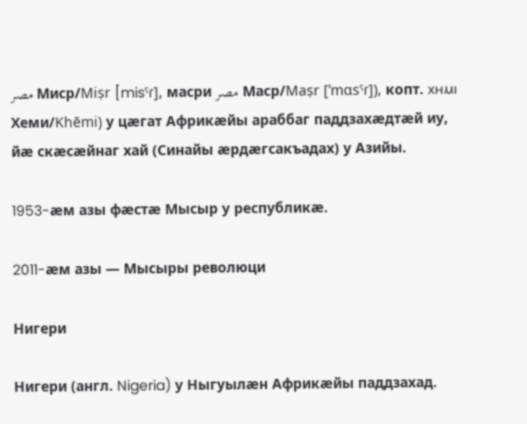مصر Миср/Miṣr [misˤɾ], масри مصر Маср/Maṣr [ˈmɑsˤɾ]), копт. ⲭⲏⲙⲓ Хеми/Khēmi) у цæгат Африкæйы араббаг паддзахæдтæй иу, йæ скæсæйнаг хай (Синайы æрдæгсакъадах) у Азийы.

1953-æм азы фæстæ Мысыр у республикæ.

2011-æм азы — Мысыры революци

Нигери

Нигери (англ. Nigeria) у Ныгуылæн Африкæйы паддзахад.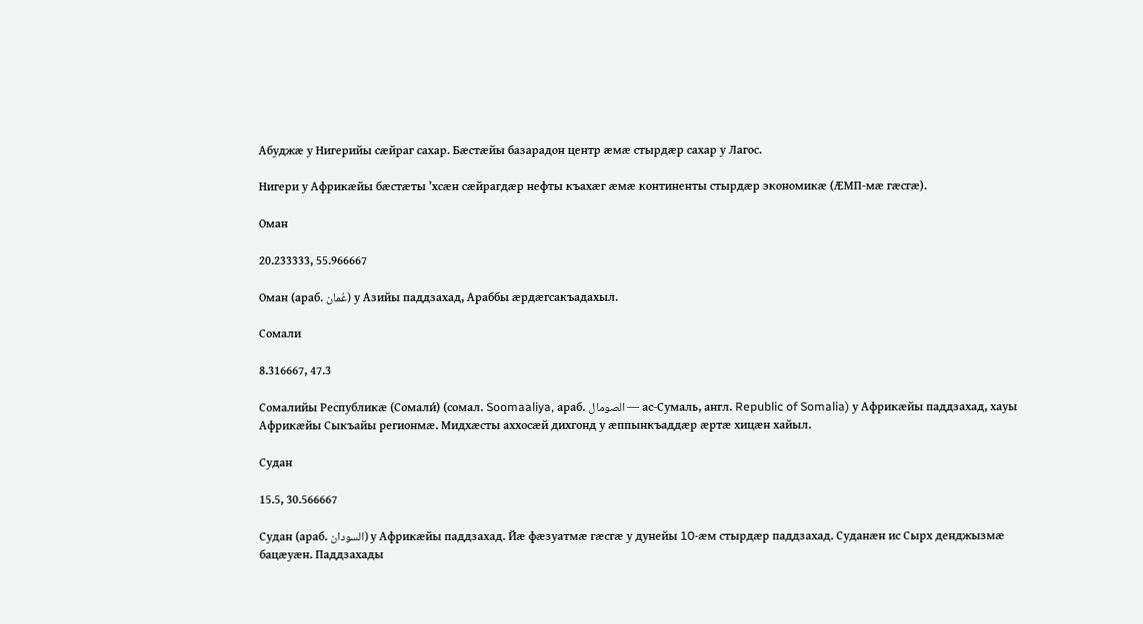Абуджæ у Нигерийы сæйраг сахар. Бæстæйы базарадон центр æмæ стырдæр сахар у Лагос.

Нигери у Африкæйы бæстæты ’хсæн сæйрагдæр нефты къахæг æмæ континенты стырдæр экономикæ (ÆМП-мæ гæсгæ).

Оман

20.233333, 55.966667

Оман (араб. عُمان) у Азийы паддзахад, Араббы æрдæгсакъадахыл.

Сомали

8.316667, 47.3

Сомалийы Республикæ (Сомали́) (сомал. Soomaaliya, араб. الصومال — ас-Сумаль, англ. Republic of Somalia) у Африкæйы паддзахад, хауы Африкæйы Сыкъайы регионмæ. Мидхæсты аххосæй дихгонд у æппынкъаддæр æртæ хицæн хайыл.

Судан

15.5, 30.566667

Судан (араб. السودان) у Африкæйы паддзахад. Йæ фæзуатмæ гæсгæ у дунейы 10-æм стырдæр паддзахад. Суданæн ис Сырх денджызмæ бацæуæн. Паддзахады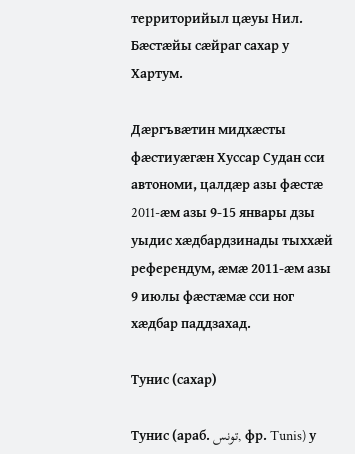территорийыл цæуы Нил. Бæстæйы сæйраг сахар у Хартум.

Дæргъвæтин мидхæсты фæстиуæгæн Хуссар Судан сси автономи, цалдæр азы фæстæ 2011-æм азы 9-15 январы дзы уыдис хæдбардзинады тыххæй референдум, æмæ 2011-æм азы 9 июлы фæстæмæ сси ног хæдбар паддзахад.

Тунис (сахар)

Тунис (араб. تونس, фр. Tunis) у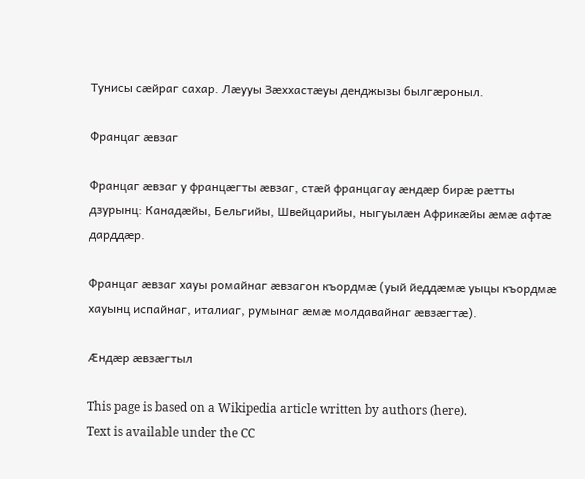Тунисы сæйраг сахар. Лæууы Зæххастæуы денджызы былгæроныл.

Францаг æвзаг

Францаг æвзаг у францæгты æвзаг, стæй францагау æндæр бирæ рæтты дзурынц: Канадæйы, Бельгийы, Швейцарийы, ныгуылæн Африкæйы æмæ афтæ дарддæр.

Францаг æвзаг хауы ромайнаг æвзагон къордмæ (уый йеддæмæ уыцы къордмæ хауынц испайнаг, италиаг, румынаг æмæ молдавайнаг æвзæгтæ).

Æндæр æвзæгтыл

This page is based on a Wikipedia article written by authors (here).
Text is available under the CC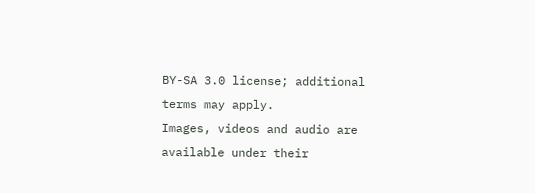BY-SA 3.0 license; additional terms may apply.
Images, videos and audio are available under their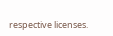respective licenses.